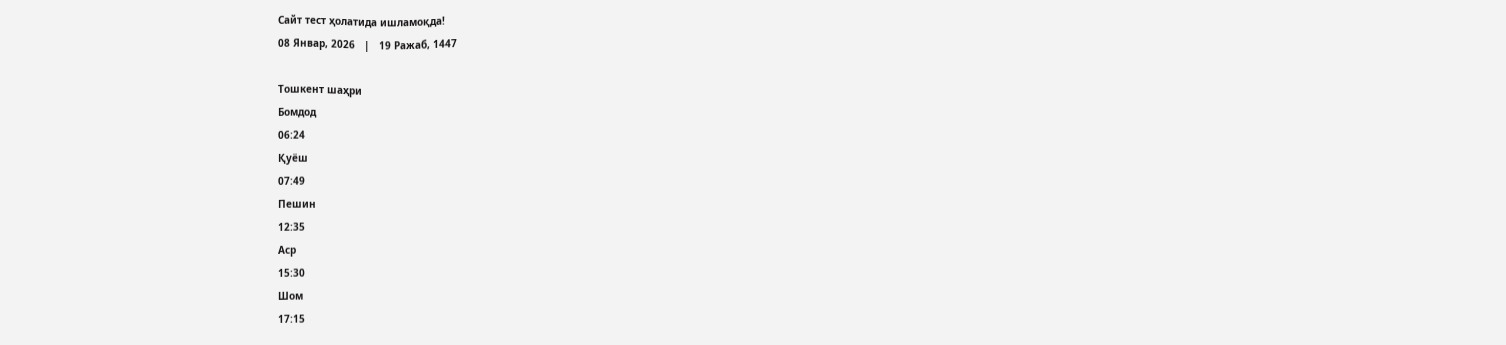Сайт тест ҳолатида ишламоқда!
08 Январ, 2026   |   19 Ражаб, 1447

Тошкент шаҳри
Бомдод
06:24
Қуёш
07:49
Пешин
12:35
Аср
15:30
Шом
17:15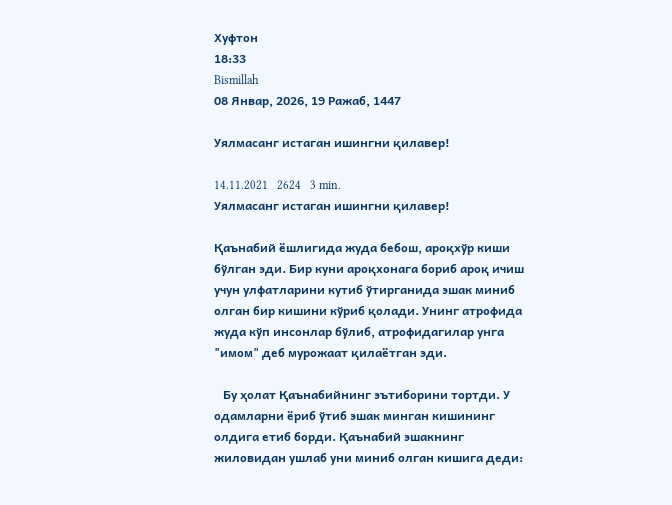Хуфтон
18:33
Bismillah
08 Январ, 2026, 19 Ражаб, 1447

Уялмасанг истаган ишингни қилавер!

14.11.2021   2624   3 min.
Уялмасанг истаган ишингни қилавер!

Қаънабий ёшлигида жуда бебош, ароқхўр киши бўлган эди. Бир куни ароқхонага бориб ароқ ичиш учун улфатларини кутиб ўтирганида эшак миниб олган бир кишини кўриб қолади. Унинг атрофида жуда кўп инсонлар бўлиб, атрофидагилар унга "имом" деб мурожаат қилаётган эди.

   Бу ҳолат Қаънабийнинг эътиборини тортди. У одамларни ёриб ўтиб эшак минган кишининг олдига етиб борди. Қаънабий эшакнинг жиловидан ушлаб уни миниб олган кишига деди: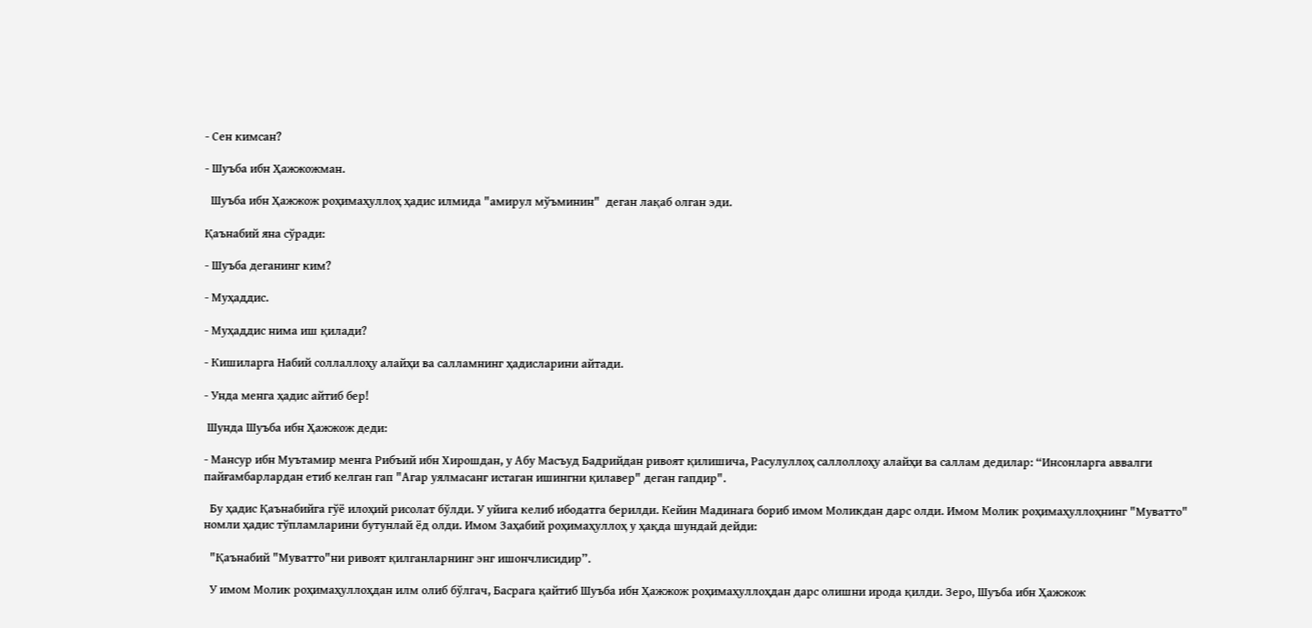- Сен кимсан?

- Шуъба ибн Ҳажжожман.

  Шуъба ибн Ҳажжож роҳимаҳуллоҳ ҳадис илмида "амирул мўъминин"  деган лақаб олган эди.

Қаънабий яна сўради:

- Шуъба деганинг ким?

- Муҳаддис.

- Муҳаддис нима иш қилади?

- Кишиларга Набий соллаллоҳу алайҳи ва салламнинг ҳадисларини айтади.

- Унда менга ҳадис айтиб бер!

 Шунда Шуъба ибн Ҳажжож деди:

- Мансур ибн Муътамир менга Рибъий ибн Хирошдан, у Абу Масъуд Бадрийдан ривоят қилишича, Расулуллоҳ саллоллоҳу алайҳи ва саллам дедилар: “Инсонларга аввалги пайғамбарлардан етиб келган гап "Агар уялмасанг истаган ишингни қилавер" деган гапдир".

  Бу ҳадис Қаънабийга гўё илоҳий рисолат бўлди. У уйига келиб ибодатга берилди. Кейин Мадинага бориб имом Моликдан дарс олди. Имом Молик роҳимаҳуллоҳнинг "Муватто" номли ҳадис тўпламларини бутунлай ёд олди. Имом Заҳабий роҳимаҳуллоҳ у ҳақда шундай дейди:

  "Қаънабий "Муватто"ни ривоят қилганларнинг энг ишончлисидир”.

  У имом Молик роҳимаҳуллоҳдан илм олиб бўлгач, Басрага қайтиб Шуъба ибн Ҳажжож роҳимаҳуллоҳдан дарс олишни ирода қилди. Зеро, Шуъба ибн Ҳажжож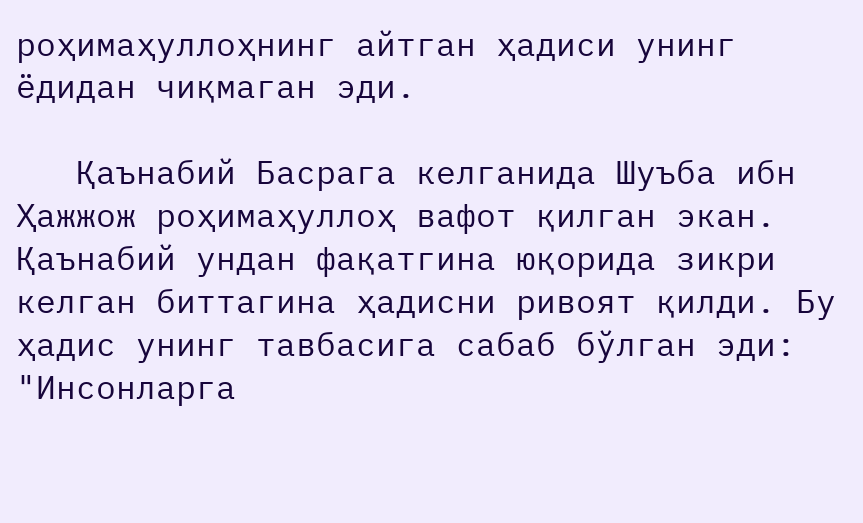роҳимаҳуллоҳнинг айтган ҳадиси унинг ёдидан чиқмаган эди.

   Қаънабий Басрага келганида Шуъба ибн Ҳажжож роҳимаҳуллоҳ вафот қилган экан. Қаънабий ундан фақатгина юқорида зикри келган биттагина ҳадисни ривоят қилди. Бу ҳадис унинг тавбасига сабаб бўлган эди: "Инсонларга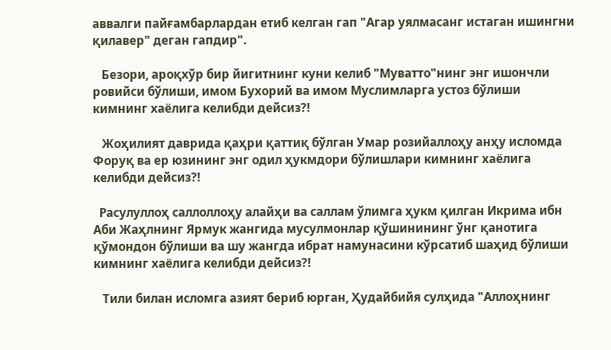аввалги пайғамбарлардан етиб келган гап "Агар уялмасанг истаган ишингни қилавер" деган гапдир".

   Безори, ароқхўр бир йигитнинг куни келиб "Муватто"нинг энг ишончли ровийси бўлиши, имом Бухорий ва имом Муслимларга устоз бўлиши кимнинг хаёлига келибди дейсиз?!

   Жоҳилият даврида қаҳри қаттиқ бўлган Умар розийаллоҳу анҳу исломда Форуқ ва ер юзининг энг одил ҳукмдори бўлишлари кимнинг хаёлига келибди дейсиз?!

  Расулуллоҳ саллоллоҳу алайҳи ва саллам ўлимга ҳукм қилган Икрима ибн Аби Жаҳлнинг Ярмук жангида мусулмонлар қўшинининг ўнг қанотига қўмондон бўлиши ва шу жангда ибрат намунасини кўрсатиб шаҳид бўлиши кимнинг хаёлига келибди дейсиз?!

   Тили билан исломга азият бериб юрган, Ҳудайбийя сулҳида "Аллоҳнинг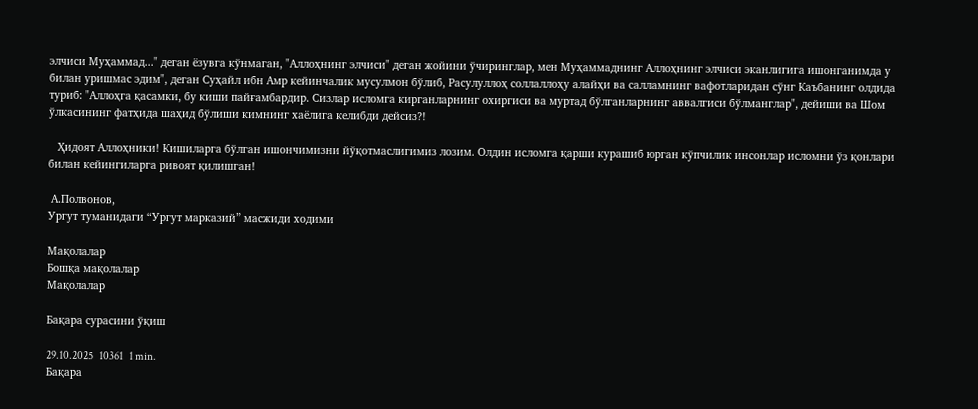элчиси Муҳаммад..." деган ёзувга кўнмаган, "Аллоҳнинг элчиси" деган жойини ўчиринглар, мен Муҳаммаднинг Аллоҳнинг элчиси эканлигига ишонганимда у билан уришмас эдим", деган Суҳайл ибн Амр кейинчалик мусулмон бўлиб, Расулуллоҳ соллаллоҳу алайҳи ва салламнинг вафотларидан сўнг Каъбанинг олдида туриб: "Аллоҳга қасамки, бу киши пайғамбардир. Сизлар исломга кирганларнинг охиргиси ва муртад бўлганларнинг аввалгиси бўлманглар", дейиши ва Шом ўлкасининг фатҳида шаҳид бўлиши кимнинг хаёлига келибди дейсиз?!

   Ҳидоят Аллоҳники! Кишиларга бўлган ишончимизни йўқотмаслигимиз лозим. Олдин исломга қарши курашиб юрган кўпчилик инсонлар исломни ўз қонлари билан кейингиларга ривоят қилишган!

 А.Полвонов,
Ургут туманидаги “Ургут марказий” масжиди ходими

Мақолалар
Бошқа мақолалар
Мақолалар

Бақара сурасини ўқиш

29.10.2025   10361   1 min.
Бақара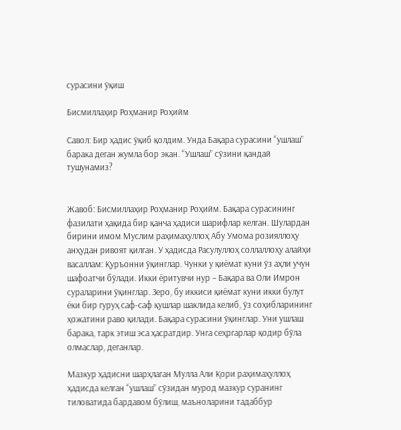сурасини ўқиш

Бисмиллаҳир Роҳманир Роҳийм

Савол: Бир ҳадис ўқиб қолдим. Унда Бақара сурасини “ушлаш” барака деган жумла бор экан. “Ушлаш” сўзини қандай тушунамиз?


Жавоб: Бисмиллаҳир Роҳманир Роҳийм. Бақара сурасининг фазилати ҳақида бир қанча ҳадиси шарифлар келган. Шулардан бирини имом Муслим раҳимаҳуллоҳ Абу Умома розияллоҳу анҳудан ривоят қилган. У ҳадисда Расулуллоҳ соллаллоҳу алайҳи васаллам: Қуръонни ўқинглар. Чунки у қиёмат куни ўз аҳли учун шафоатчи бўлади. Икки ёритувчи нур – Бақара ва Оли Имрон сураларини ўқинглар. Зеро, бу иккиси қиёмат куни икки булут ёки бир гуруҳ саф-саф қушлар шаклида келиб, ўз соҳибларининг ҳожатини раво қилади. Бақара сурасини ўқинглар. Уни ушлаш барака, тарк этиш эса ҳасратдир. Унга сеҳргарлар қодир бўла олмаслар, деганлар.

Мазкур ҳадисни шарҳлаган Мулла Али Қори раҳимаҳуллоҳ ҳадисда келган “ушлаш” сўзидан мурод мазкур суранинг тиловатида бардавом бўлиш, маъноларини тадаббур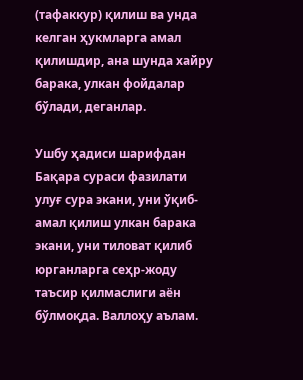(тафаккур) қилиш ва унда келган ҳукмларга амал қилишдир, ана шунда хайру барака, улкан фойдалар бўлади, деганлар.

Ушбу ҳадиси шарифдан Бақара сураси фазилати улуғ сура экани, уни ўқиб-амал қилиш улкан барака экани, уни тиловат қилиб юрганларга сеҳр-жоду таъсир қилмаслиги аён бўлмоқда. Валлоҳу аълам.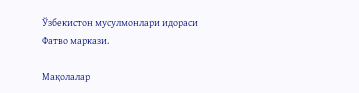Ўзбекистон мусулмонлари идораси
Фатво маркази.

Мақолалар